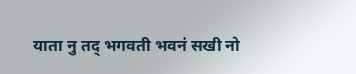याता नु तद् भगवती भवनं सखी नो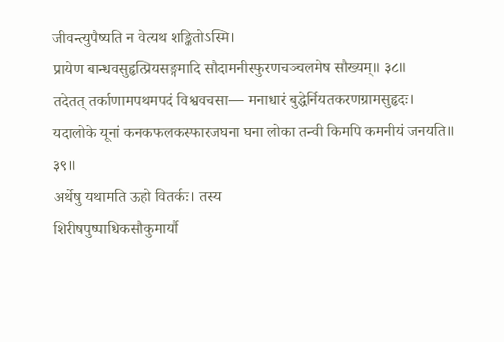जीवन्त्युपैष्यति न वेत्यथ शङ्कितोऽस्मि।
प्रायेण बान्धवसुहृत्प्रियसङ्गमादि सौदामनीस्फुरणचञ्चलमेष सौख्यम्॥ ३८॥
तदेतत् तर्काणामपथमपदं विश्ववचसा— मनाधारं बुद्धेर्नियतकरणग्रामसुहृदः।
यदालोके यूनां कनकफलकस्फारजघना घना लोका तन्वी किमपि कमनीयं जनयति॥ ३९॥
अर्थेषु यथामति ऊहो वितर्कः। तस्य
शिरीषपुष्पाधिकसौकुमार्यौ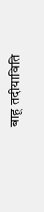बाहू तदीयाविति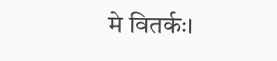मे वितर्कः।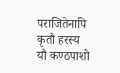पराजितेनापि कृतौ हरस्य यौ कण्ठपाशो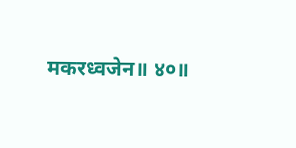मकरध्वजेन॥ ४०॥